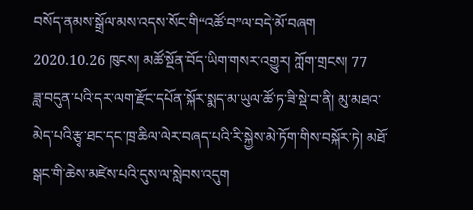བསོད་ནམས་སྒྲོལ་མས་འདས་སོང་གི“འཚོ་བ”ལ་བདེ་མོ་བཞག
2020.10.26 ཁུངས། མཚོ་སྔོན་བོད་ཡིག་གསར་འགྱུར། ཀློག་གྲངས། 77
ཟླ་བདུན་པའི་དར་ལག་རྫོང་དཔོན་སྐོར་སྨད་མ་ཡུལ་ཚོ་ཏ་ཟི་སྡེ་བ་ནི། མུ་མཐའ་མེད་པའི་རྩྭ་ཐང་དང་ཁྲ་ཆིལ་ལེར་བཞད་པའི་རི་སྐྱེས་མེ་ཏོག་གིས་བསྐོར་ཏེ། མཐོ་སྒང་གི་ཆེས་མཛེས་པའི་དུས་ལ་སླེབས་འདུག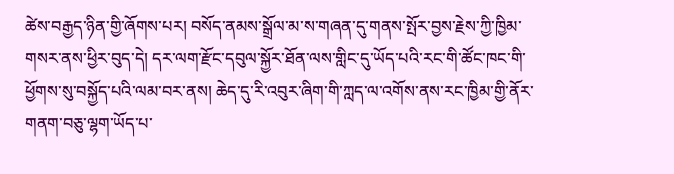ཚེས་བརྒྱད་ཉིན་གྱི་ཞོགས་པར། བསོད་ནམས་སྒྲོལ་མ་ས་གཞན་དུ་གནས་སྤོར་བྱས་རྗེས་ཀྱི་ཁྱིམ་གསར་ནས་ཕྱིར་བུད་དེ། དར་ལག་རྫོང་དབུལ་སྐྱོར་ཐོན་ལས་གླིང་དུ་ཡོད་པའི་རང་གི་ཚོང་ཁང་གི་ཕྱོགས་སུ་བསྐྱོད་པའི་ལམ་བར་ནས། ཆེད་དུ་རི་འབུར་ཞིག་གི་ཀླད་ལ་འགོས་ནས་རང་ཁྱིམ་གྱི་ནོར་གནག་བཅུ་ལྷག་ཡོད་པ་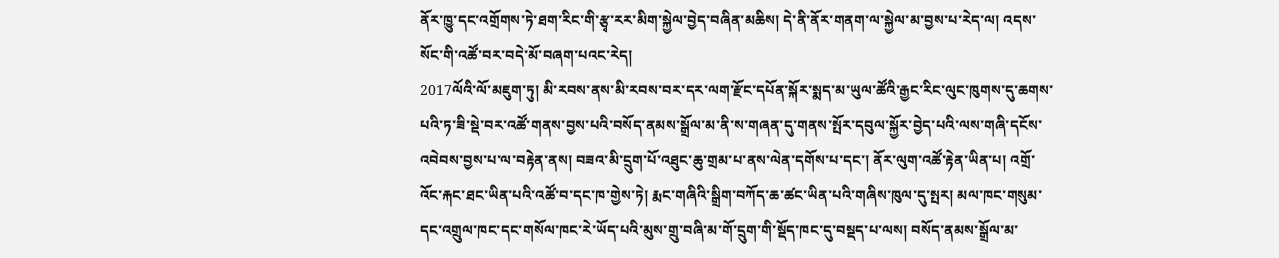ནོར་ཁྱུ་དང་འགྲོགས་ཏེ་ཐག་རིང་གི་རྩྭ་རར་མིག་སྐྱེལ་བྱེད་བཞིན་མཆིས། དེ་ནི་ནོར་གནག་ལ་སྐྱེལ་མ་བྱས་པ་རེད་ལ། འདས་སོང་གི་འཚོ་བར་བདེ་མོ་བཞག་པའང་རེད།
2017ལོའི་ལོ་མཇུག་ཏུ། མི་རབས་ནས་མི་རབས་བར་དར་ལག་རྫོང་དཔོན་སྐོར་སྨད་མ་ཡུལ་ཚོའི་རྒྱང་རིང་ལུང་ཁུགས་དུ་ཆགས་པའི་ཏ་ཟི་སྡེ་བར་འཚོ་གནས་བྱས་པའི་བསོད་ནམས་སྒྲོལ་མ་ནི་ས་གཞན་དུ་གནས་སྤོར་དབུལ་སྐྱོར་བྱེད་པའི་ལས་གཞི་དངོས་འབེབས་བྱས་པ་ལ་བརྟེན་ནས། བཟའ་མི་དྲུག་པོ་འཐུང་ཆུ་གྲམ་པ་ནས་ལེན་དགོས་པ་དང་། ནོར་ལུག་འཚོ་རྟེན་ཡིན་པ། འགྲོ་འོང་རྐང་ཐང་ཡིན་པའི་འཚོ་བ་དང་ཁ་གྱེས་ཏེ། རྨང་གཞིའི་སྒྲིག་བཀོད་ཆ་ཚང་ཡིན་པའི་གཞིས་ཁུལ་དུ་སྤར། མལ་ཁང་གསུམ་དང་འགྲུལ་ཁང་དང་གསོལ་ཁང་རེ་ཡོད་པའི་མུས་གྲུ་བཞི་མ་གོ་དྲུག་གི་སྡོད་ཁང་དུ་བསྡད་པ་ལས། བསོད་ནམས་སྒྲོལ་མ་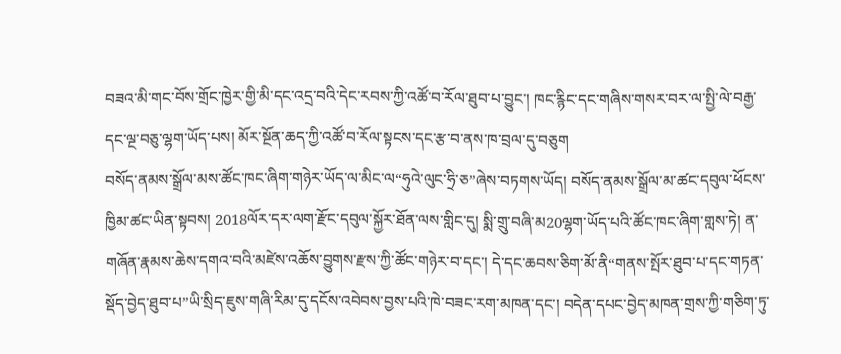བཟའ་མི་གང་བོས་གྲོང་ཁྱེར་གྱི་མི་དང་འདྲ་བའི་དེང་རབས་ཀྱི་འཚོ་བ་རོལ་ཐུབ་པ་བྱུང་། ཁང་རྙིང་དང་གཞིས་གསར་བར་ལ་སྤྱི་ལེ་བརྒྱ་དང་ལྔ་བཅུ་ལྷག་ཡོད་པས། མོར་སྔོན་ཆད་ཀྱི་འཚོ་བ་རོལ་སྟངས་དང་རྩ་བ་ནས་ཁ་བྲལ་དུ་བཅུག
བསོད་ནམས་སྒྲོལ་མས་ཚོང་ཁང་ཞིག་གཉེར་ཡོད་ལ་མིང་ལ“ཧུའེ་ལུང་ཧྲི་ཅ”ཞེས་བཏགས་ཡོད། བསོད་ནམས་སྒྲོལ་མ་ཚང་དབུལ་ཕོངས་ཁྱིམ་ཚང་ཡིན་སྟབས། 2018ལོར་དར་ལག་རྫོང་དབུལ་སྐྱོར་ཐོན་ལས་གླིང་དུ། སྨི་གྲུ་བཞི་མ20ལྷག་ཡོད་པའི་ཚོང་ཁང་ཞིག་གླས་ཏེ། ན་གཞོན་རྣམས་ཆེས་དགའ་བའི་མཛེས་འཆོས་བྱུགས་རྫས་ཀྱི་ཚོང་གཉེར་བ་དང་། དེ་དང་ཆབས་ཅིག་མོ་ནི“གནས་སྤོར་ཐུབ་པ་དང་གཏན་སྡོད་བྱེད་ཐུབ་པ”ཡི་སྲིད་ཇུས་གཞི་རིམ་དུ་དངོས་འབེབས་བྱས་པའི་ཁེ་བཟང་རག་མཁན་དང་། བདེན་དཔང་བྱེད་མཁན་གྲས་ཀྱི་གཅིག་ཏུ་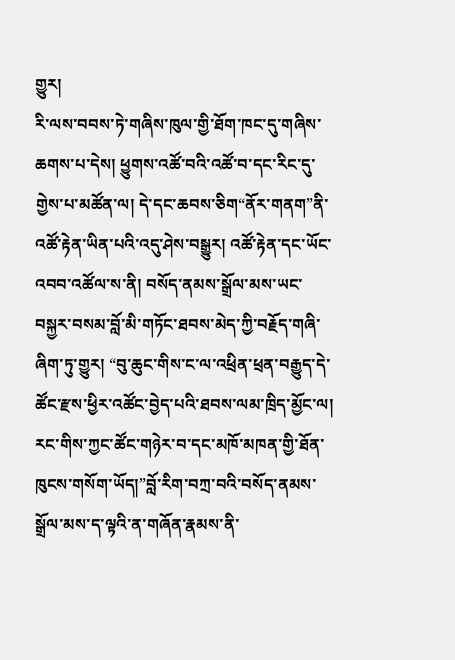གྱུར།
རི་ལས་བབས་ཏེ་གཞིས་ཁུལ་གྱི་ཐོག་ཁང་དུ་གཞིས་ཆགས་པ་དེས། ཕྱུགས་འཚོ་བའི་འཚོ་བ་དང་རིང་དུ་གྱེས་པ་མཚོན་ལ། དེ་དང་ཆབས་ཅིག“ནོར་གནག”ནི་འཚོ་རྟེན་ཡིན་པའི་འདུ་ཤེས་བསྒྱུར། འཚོ་རྟེན་དང་ཡོང་འབབ་འཚོལ་ས་ནི། བསོད་ནམས་སྒྲོལ་མས་ཡང་བསྐྱར་བསམ་བློ་མི་གཏོང་ཐབས་མེད་ཀྱི་བརྗོད་གཞི་ཞིག་ཏུ་གྱུར། “བུ་ཆུང་གིས་ང་ལ་འཕྲིན་ཕྲན་བརྒྱུད་དེ་ཚོང་རྫས་ཕྱིར་འཚོང་བྱེད་པའི་ཐབས་ལམ་ཁྲིད་མྱོང་ལ། རང་གིས་ཀྱང་ཚོང་གཉེར་བ་དང་མཁོ་མཁན་གྱི་ཐོན་ཁུངས་གསོག་ཡོད།”བློ་རིག་བཀྲ་བའི་བསོད་ནམས་སྒྲོལ་མས་ད་ལྟའི་ན་གཞོན་རྣམས་ནི་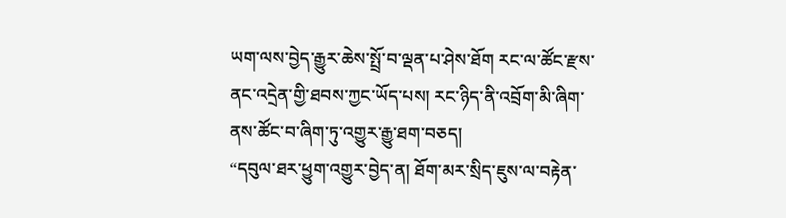ཡག་ལས་བྱེད་རྒྱུར་ཆེས་སྤྲོ་བ་ལྡན་པ་ཤེས་ཐོག རང་ལ་ཚོང་རྫས་ནང་འདྲེན་གྱི་ཐབས་ཀྱང་ཡོད་པས། རང་ཉིད་ནི་འབྲོག་མི་ཞིག་ནས་ཚོང་བ་ཞིག་ཏུ་འགྱུར་རྒྱུ་ཐག་བཅད།
“དབུལ་ཐར་ཕྱུག་འགྱུར་བྱེད་ན། ཐོག་མར་སྲིད་ཇུས་ལ་བརྟེན་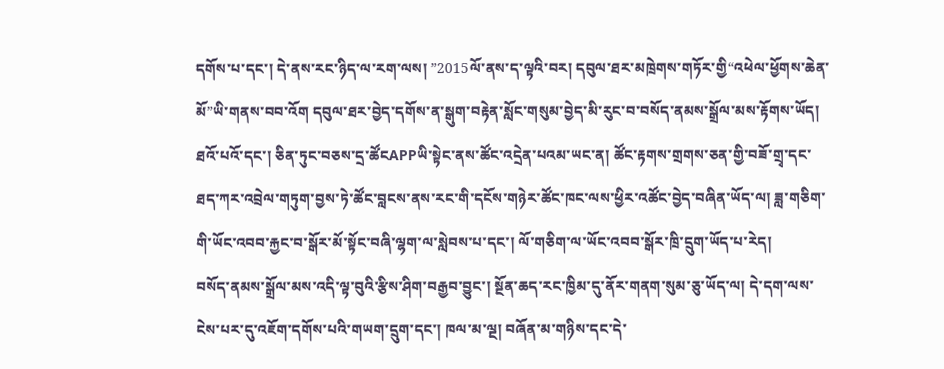དགོས་པ་དང་། དེ་ནས་རང་ཉིད་ལ་རག་ལས། ”2015ལོ་ནས་ད་ལྟའི་བར། དབུལ་ཐར་མཁྲེགས་གཏོར་གྱི“འཕེལ་ཕྱོགས་ཆེན་མོ”ཡི་གནས་བབ་འོག དབུལ་ཐར་བྱེད་དགོས་ན་སྒུག་བརྟེན་སློང་གསུམ་བྱེད་མི་རུང་བ་བསོད་ནམས་སྒྲོལ་མས་རྟོགས་ཡོད། ཐའོ་པའོ་དང་། ཅིན་ཏུང་བཅས་དྲ་ཚོངAPPཡི་སྟེང་ནས་ཚོང་འདྲེན་པའམ་ཡང་ན། ཚོང་རྟགས་གྲགས་ཅན་གྱི་བཟོ་གྲྭ་དང་ཐད་ཀར་འབྲེལ་གཏུག་བྱས་ཏེ་ཚོང་བླངས་ནས་རང་གི་དངོས་གཉེར་ཚོང་ཁང་ལས་ཕྱིར་འཚོང་བྱེད་བཞིན་ཡོད་ལ། ཟླ་གཅིག་གི་ཡོང་འབབ་རྐྱང་བ་སྒོར་མོ་སྟོང་བཞི་ལྷག་ལ་སླེབས་པ་དང་། ལོ་གཅིག་ལ་ཡོང་འབབ་སྒོར་ཁྲི་དྲུག་ཡོད་པ་རེད།
བསོད་ནམས་སྒྲོལ་མས་འདི་ལྟ་བུའི་རྩིས་ཤིག་བརྒྱབ་བྱུང་། སྔོན་ཆད་རང་ཁྱིམ་དུ་ནོར་གནག་སུམ་ཅུ་ཡོད་ལ། དེ་དག་ལས་ངེས་པར་དུ་འཇོག་དགོས་པའི་གཡག་དྲུག་དང་། ཁལ་མ་ལྔ། བཞོན་མ་གཉིས་དང་དེ་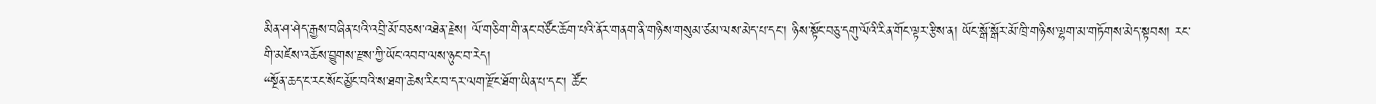མིན་ཤ་ཤེད་རྒྱས་བཞིན་པའི་འབྲི་མོ་བཅས་འཐེན་རྗེས། ལོ་གཅིག་གི་ནང་བཙོང་ཆོག་པའི་ནོར་གནག་ནི་གཉིས་གསུམ་ཙམ་ལས་མེད་པ་དང་། ཉིས་སྟོང་བཅུ་དགུ་ལོའི་རིན་གོང་ལྟར་རྩིས་ན། ཡོང་སྒོ་སྒོར་མོ་ཁྲི་གཉིས་ལྷག་མ་གཏོགས་མེད་སྟབས། རང་གི་མཛེས་འཆོས་བྱུགས་རྫས་ཀྱི་ཡོང་འབབ་ལས་ཉུང་བ་རེད།
“སྔོན་ཆད་ང་རང་སོང་མྱོང་བའི་ས་ཐག་ཆེས་རིང་བ་དར་ལག་རྫོང་ཐོག་ཡིན་པ་དང་། ཚོང་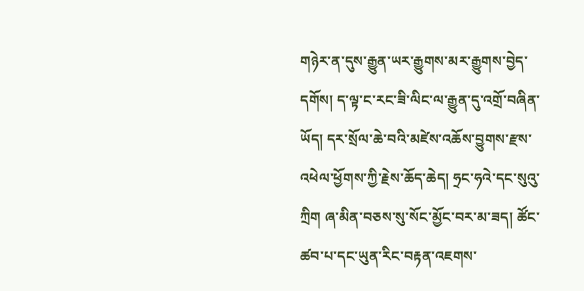གཉེར་ན་དུས་རྒྱུན་ཡར་རྒྱུགས་མར་རྒྱུགས་བྱེད་དགོས། ད་ལྟ་ང་རང་ཟི་ལིང་ལ་རྒྱུན་དུ་འགྲོ་བཞིན་ཡོད། དར་སྲོལ་ཆེ་བའི་མཛེས་འཆོས་བྱུགས་རྫས་འཕེལ་ཕྱོགས་ཀྱི་རྗེས་ཆོད་ཆེད། ཧྲང་ཧའེ་དང་སུའུ་ཀྲིག ཞ་མིན་བཅས་སུ་སོང་མྱོང་བར་མ་ཟད། ཚོང་ཚབ་པ་དང་ཡུན་རིང་བརྟན་འཇགས་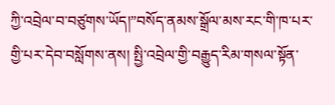ཀྱི་འབྲེལ་བ་བཙུགས་ཡོད།”བསོད་ནམས་སྒྲོལ་མས་རང་གི་ཁ་པར་གྱི་པར་དེབ་བསློགས་ནས། སྤྱི་འབྲེལ་གྱི་བརྒྱུད་རིམ་གསལ་སྟོན་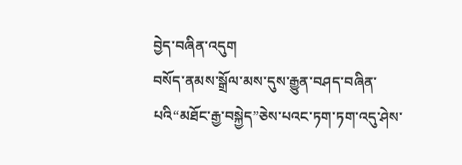བྱེད་བཞིན་འདུག
བསོད་ནམས་སྒྲོལ་མས་དུས་རྒྱུན་བཤད་བཞིན་པའི“མཐོང་རྒྱ་བསྐྱེད”ཅེས་པའང་ཏག་ཏག་འདུ་ཤེས་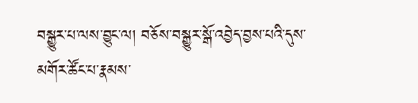བསྒྱུར་པ་ལས་བྱུང་ལ། བཅོས་བསྒྱུར་སྒོ་འབྱེད་བྱས་པའི་དུས་མགོར་ཚོང་པ་རྣམས་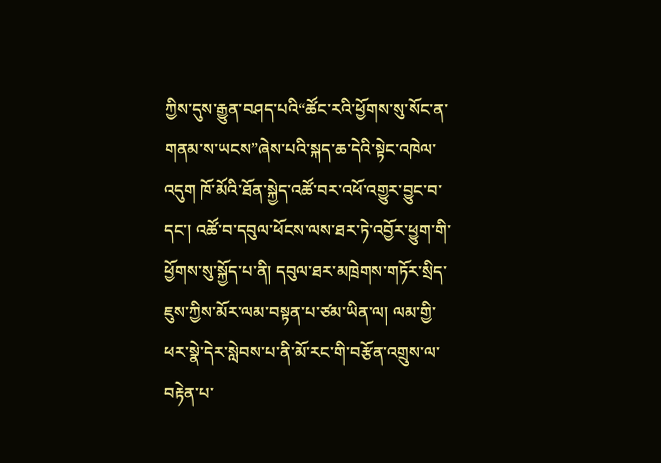ཀྱིས་དུས་རྒྱུན་བཤད་པའི“ཚོང་རའི་ཕྱོགས་སུ་སོང་ན་གནམ་ས་ཡངས”ཞེས་པའི་སྐད་ཆ་དེའི་སྟེང་འཁེལ་འདུག ཁོ་མོའི་ཐོན་སྐྱེད་འཚོ་བར་འཕོ་འགྱུར་བྱུང་བ་དང་། འཚོ་བ་དབུལ་ཕོངས་ལས་ཐར་ཏེ་འབྱོར་ཕྱུག་གི་ཕྱོགས་སུ་སྐྱོད་པ་ནི། དབུལ་ཐར་མཁྲེགས་གཏོར་སྲིད་ཇུས་ཀྱིས་མོར་ལམ་བསྟན་པ་ཙམ་ཡིན་ལ། ལམ་གྱི་ཕར་སྣེ་དེར་སླེབས་པ་ནི་མོ་རང་གི་བརྩོན་འགྲུས་ལ་བརྟེན་པ་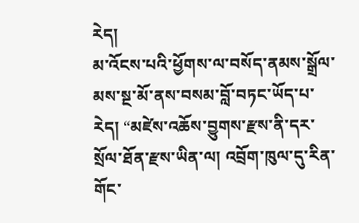རེད།
མ་འོངས་པའི་ཕྱོགས་ལ་བསོད་ནམས་སྒྲོལ་མས་སྔ་མོ་ནས་བསམ་བློ་བཏང་ཡོད་པ་རེད། “མཛེས་འཆོས་བྱུགས་རྫས་ནི་དར་སྲོལ་ཐོན་རྫས་ཡིན་ལ། འབྲོག་ཁུལ་དུ་རིན་གོང་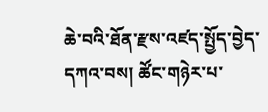ཆེ་བའི་ཐོན་རྫས་འཛད་སྤྱོད་བྱེད་དཀའ་བས། ཚོང་གཉེར་པ་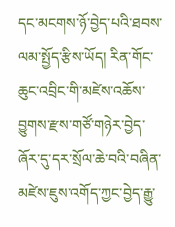དང་མངགས་ཉོ་བྱེད་པའི་ཐབས་ལམ་སྤྱོད་རྩིས་ཡོད། རིན་གོང་ཆུང་འབྲིང་གི་མཛེས་འཆོས་བྱུགས་རྫས་གཙོ་གཉེར་བྱེད་ཞོར་དུ་དར་སྲོལ་ཆེ་བའི་བཞིན་མཛེས་ཇུས་འགོད་ཀྱང་བྱེད་རྒྱུ་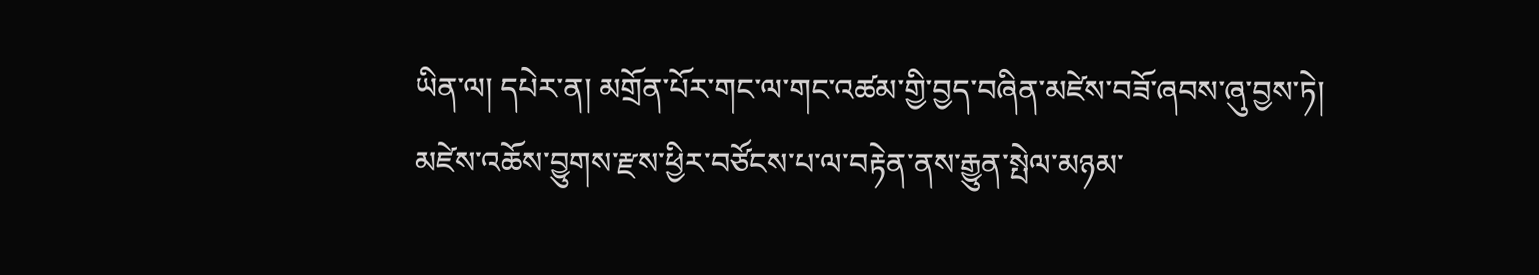ཡིན་ལ། དཔེར་ན། མགྲོན་པོར་གང་ལ་གང་འཚམ་གྱི་བྱད་བཞིན་མཛེས་བཟོ་ཞབས་ཞུ་བྱས་ཏེ། མཛེས་འཆོས་བྱུགས་རྫས་ཕྱིར་བཙོངས་པ་ལ་བརྟེན་ནས་རྒྱུན་སྤེལ་མཉམ་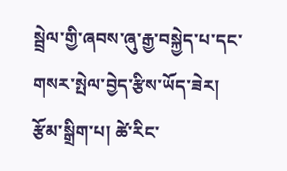སྦྲེལ་གྱི་ཞབས་ཞུ་རྒྱ་བསྐྱེད་པ་དང་གསར་སྤེལ་བྱེད་རྩིས་ཡོད་ཟེར།
རྩོམ་སྒྲིག་པ། ཚེ་རིང་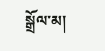སྒྲོལ་མ།